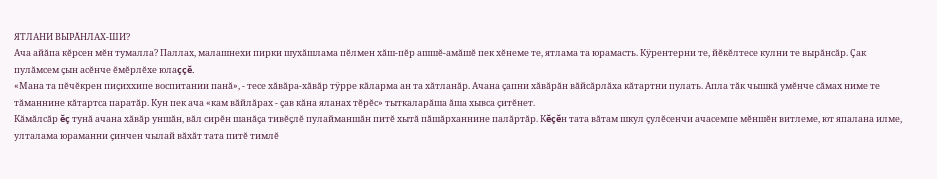ЯТЛАНИ ВЫРĂНЛАХ-ШИ?
Ача айăпа кĕрсен мĕн тумалла? Паллах, малашнехи пирки шухăшлама пĕлмен хăш-пĕр ашшĕ-амăшĕ пек хĕнеме те, ятлама та юрамасть. Кÿрентерни те, йĕкĕлтесе кулни те вырăнсăр. Çак пулăмсем çын асĕнче ĕмĕрлĕхе юлаççĕ.
«Мана та пĕчĕкрен пиçиххипе воспитании панă», - тесе хăвăра-хăвăр тÿрре кăларма ан та хăтланăр. Ачана çапни хăвăрăн вăйсăрлăха кăтартни пулать. Апла тăк чышкă умĕнче сăмах ниме те тăманнине кăтартса паратăр. Кун пек ача «кам вăйлăрах - çав кăна яланах тĕрĕс» тыткаларăша ăша хывса çитĕнет.
Кăмăлсăр ĕç тунă ачана хăвăр уншăн, вăл сирĕн шанăçа тивĕçлĕ пулайманшăн питĕ хытă пăшăрханнине палăртăр. Кĕçĕн тата вăтам шкул çулĕсенчи ачасемпе мĕншĕн витлеме, ют япалана илме, улталама юраманни çинчен чылай вăхăт тата питĕ тимлĕ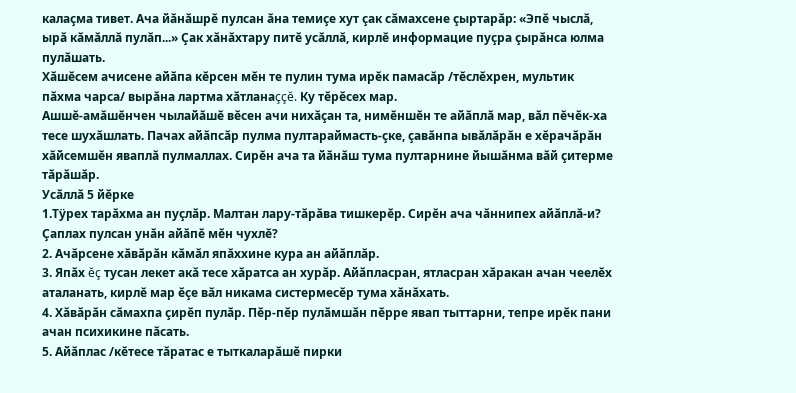калаçма тивет. Ача йăнăшрĕ пулсан ăна темиçе хут çак сăмахсене çыртарăр: «Эпĕ чыслă, ырă кăмăллă пулăп...» Çак хăнăхтару питĕ усăллă, кирлĕ информацие пуçра çырăнса юлма пулăшать.
Хăшĕсем ачисене айăпа кĕрсен мĕн те пулин тума ирĕк памасăр /тĕслĕхрен, мультик пăхма чарса/ вырăна лартма хăтланаççĕ. Ку тĕрĕсех мар.
Ашшĕ-амăшĕнчен чылайăшĕ вĕсен ачи нихăçан та, нимĕншĕн те айăплă мар, вăл пĕчĕк-ха тесе шухăшлать. Пачах айăпсăр пулма пултараймасть-çке, çавăнпа ывăлăрăн е хĕрачăрăн хăйсемшĕн яваплă пулмаллах. Сирĕн ача та йăнăш тума пултарнине йышăнма вăй çитерме тăрăшăр.
Усăллă 5 йĕрке
1.Тÿрех тарăхма ан пуçлăр. Малтан лару-тăрăва тишкерĕр. Сирĕн ача чăннипех айăплă-и? Çаплах пулсан унăн айăпĕ мĕн чухлĕ?
2. Ачăрсене хăвăрăн кăмăл япăххине кура ан айăплăр.
3. Япăх ĕç тусан лекет акă тесе хăратса ан хурăр. Айăпласран, ятласран хăракан ачан чеелĕх аталанать, кирлĕ мар ĕçе вăл никама систермесĕр тума хăнăхать.
4. Хăвăрăн сăмахпа çирĕп пулăр. Пĕр-пĕр пулăмшăн пĕрре явап тыттарни, тепре ирĕк пани ачан психикине пăсать.
5. Айăплас /кĕтесе тăратас е тыткаларăшĕ пирки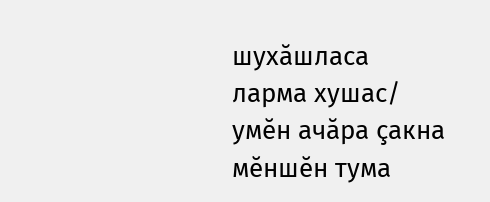шухăшласа ларма хушас/ умĕн ачăра çакна мĕншĕн тума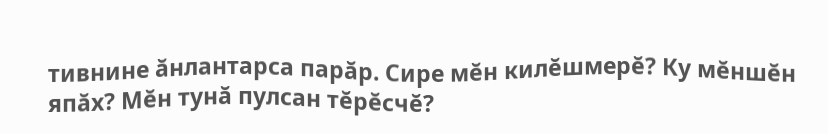тивнине ăнлантарса парăр. Сире мĕн килĕшмерĕ? Ку мĕншĕн япăх? Мĕн тунă пулсан тĕрĕсчĕ?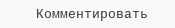Комментировать